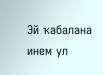Эй ҡабалана инем ул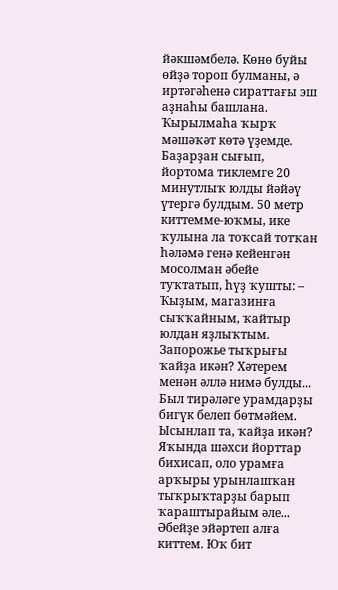йәкшәмбелә. Көнө буйы өйҙә тороп булманы, ә иртәгәһенә сираттағы эш аҙнаһы башлана. Ҡырылмаһа ҡырҡ мәшәҡәт көтә үҙемде. Баҙарҙан сығып, йортома тиклемге 20 минутлыҡ юлды йәйәү үтергә булдым. 50 метр киттемме-юҡмы, ике ҡулына ла тоҡсай тотҡан һәләмә генә кейенгән мосолман әбейе туҡтатып, һүҙ ҡушты: – Ҡыҙым, магазинға сыҡҡайным, ҡайтыр юлдан яҙлыҡтым. Запорожье тыҡрығы ҡайҙа икән? Хәтерем менән әллә нимә булды... Был тирәләге урамдарҙы бигүк белеп бөтмәйем. Ысынлап та, ҡайҙа икән? Яҡында шәхси йорттар бихисап, оло урамға арҡыры урынлашҡан тыҡрыҡтарҙы барып ҡараштырайым әле... Әбейҙе эйәртеп алға киттем. Юҡ бит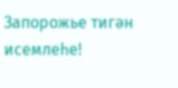Запорожье тигән исемлеһе!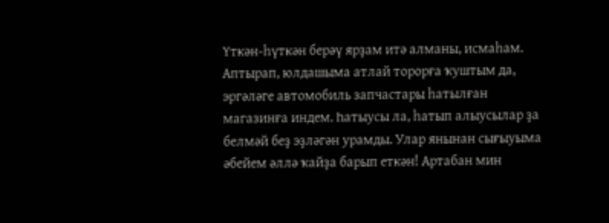Үткән-һүткән берәү ярҙам итә алманы, исмаһам. Аптырап, юлдашыма атлай торорға ҡуштым да, эргәләге автомобиль запчастары һатылған магазинға индем. Һатыусы ла, һатып алыусылар ҙа белмәй беҙ эҙләгән урамды. Улар янынан сығыуыма әбейем әллә ҡайҙа барып еткән! Артабан мин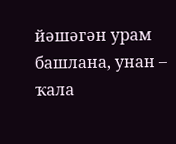йәшәгән урам башлана, унан – ҡала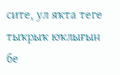сите, ул яҡта теге тыҡрыҡ юҡлығын бе